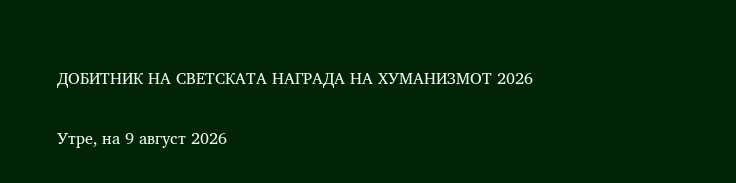ДОБИТНИК НА СВЕТСКАТА НАГРАДА НА ХУМАНИЗМОТ 2026

Утре, на 9 август 2026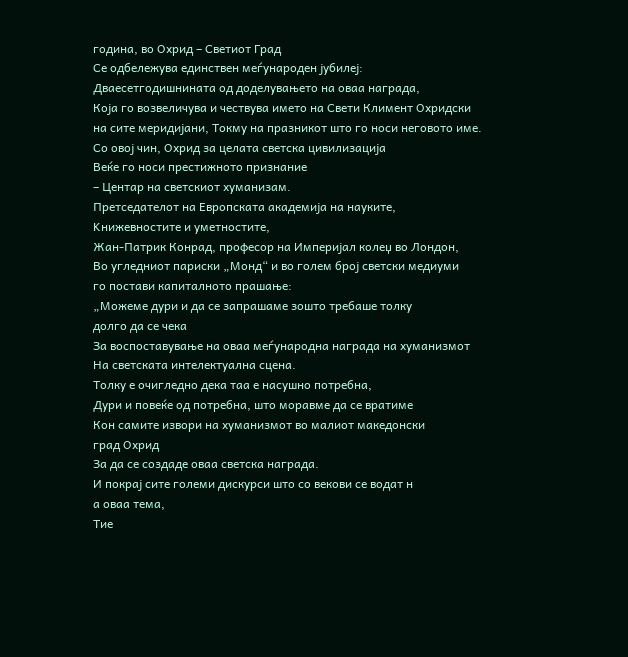година, во Охрид – Светиот Град
Се одбележува единствен меѓународен јубилеј:
Дваесетгодишнината од доделувањето на оваа награда,
Која го возвеличува и чествува името на Свети Климент Охридски
на сите меридијани, Токму на празникот што го носи неговото име.
Со овој чин, Охрид за целата светска цивилизација
Веќе го носи престижното признание
– Центар на светскиот хуманизам.
Претседателот на Европската академија на науките,
Kнижевностите и уметностите,
Жан-Патрик Конрад, професор на Империјал колеџ во Лондон,
Во угледниот париски „Монд“ и во голем број светски медиуми
го постави капиталното прашање:
„Можеме дури и да се запрашаме зошто требаше толку
долго да се чека
За воспоставување на оваа меѓународна награда на хуманизмот
На светската интелектуална сцена.
Толку е очигледно дека таа е насушно потребна,
Дури и повеќе од потребна, што моравме да се вратиме
Кон самите извори на хуманизмот во малиот македонски
град Охрид
За да се создаде оваа светска награда.
И покрај сите големи дискурси што со векови се водат н
а оваа тема,
Тие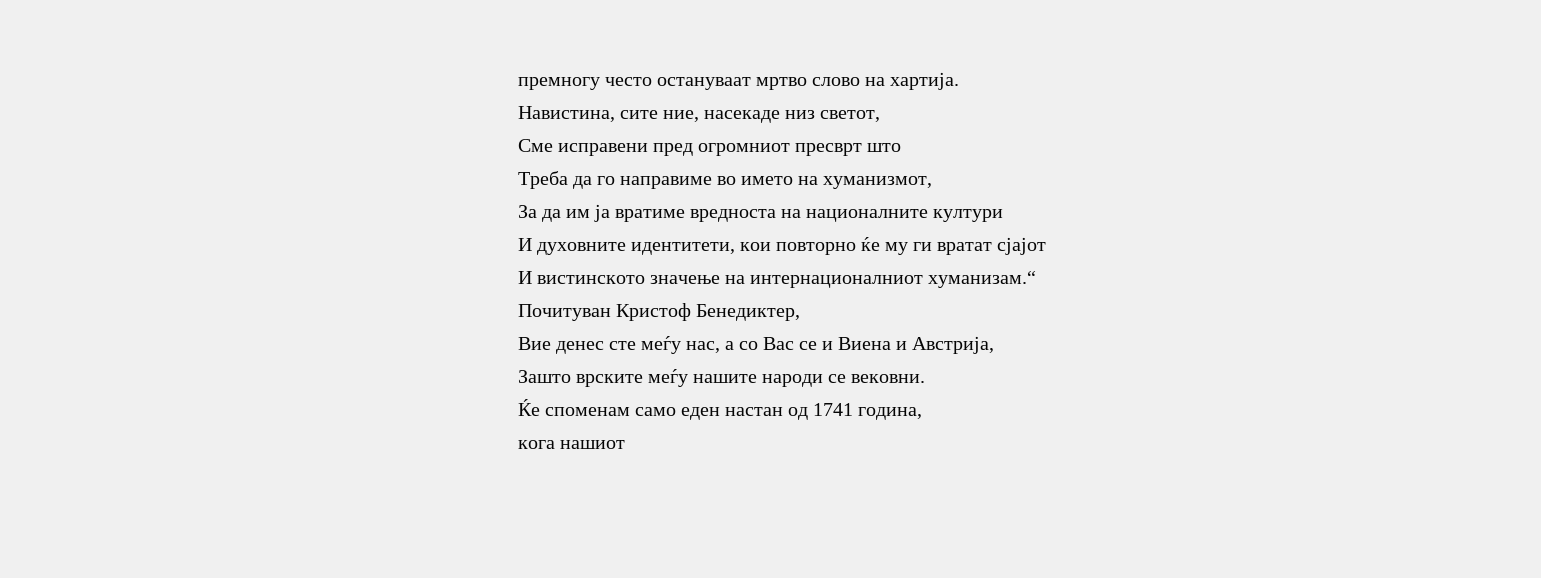премногу често остануваат мртво слово на хартија.
Навистина, сите ние, насекаде низ светот,
Сме исправени пред огромниот пресврт што
Треба да го направиме во името на хуманизмот,
За да им ја вратиме вредноста на националните култури
И духовните идентитети, кои повторно ќе му ги вратат сјајот
И вистинското значење на интернационалниот хуманизам.“
Почитуван Кристоф Бенедиктер,
Вие денес сте меѓу нас, а со Вас се и Виена и Австрија,
Зашто врските меѓу нашите народи се вековни.
Ќе споменам само еден настан од 1741 година,
кога нашиот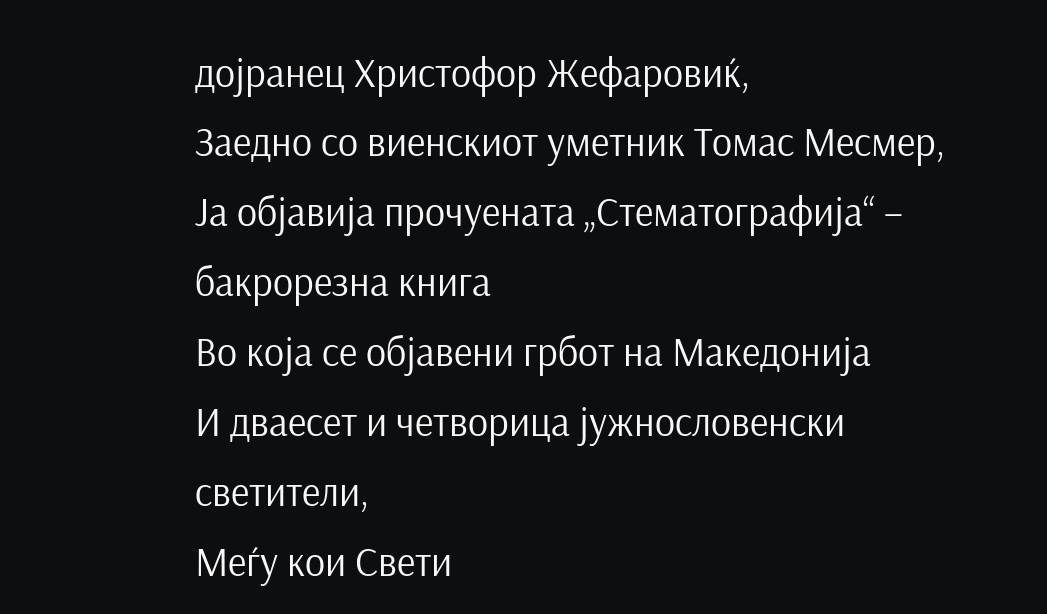дојранец Христофор Жефаровиќ,
Заедно со виенскиот уметник Томас Месмер,
Ја објавија прочуената „Стематографија“ – бакрорезна книга
Во која се објавени грбот на Македонија
И дваесет и четворица јужнословенски светители,
Меѓу кои Свети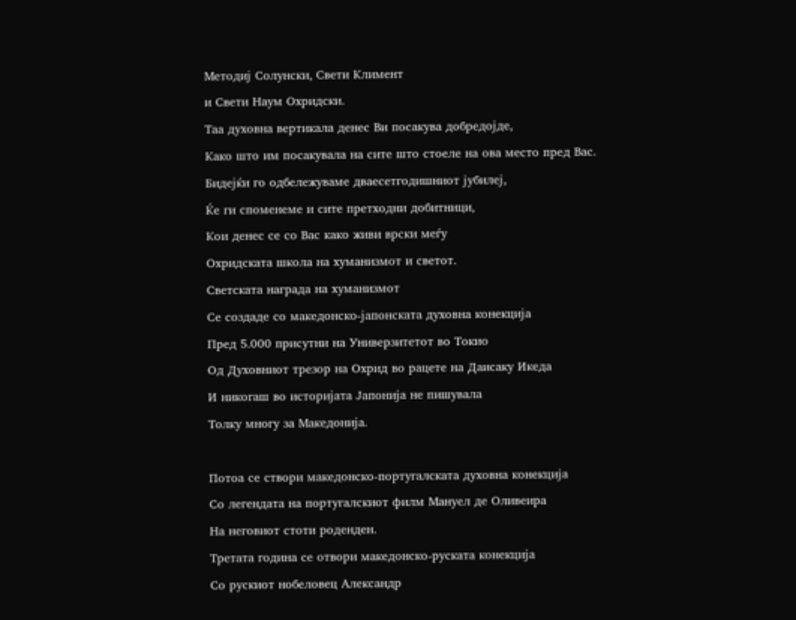Методиј Солунски, Свети Климент
и Свети Наум Охридски.
Таа духовна вертикала денес Ви посакува добредојде,
Како што им посакувала на сите што стоеле на ова место пред Вас.
Бидејќи го одбележуваме дваесетгодишниот јубилеј,
Ќе ги споменеме и сите претходни добитници,
Кои денес се со Вас како живи врски меѓу
Охридската школа на хуманизмот и светот.
Светската награда на хуманизмот
Се создаде со македонско-јапонската духовна конекција
Пред 5.000 присутни на Универзитетот во Токио
Од Духовниот трезор на Охрид во рацете на Даисаку Икеда
И никогаш во историјата Јапонија не пишувала
Толку многу за Македонија.

Потоа се створи македонско-португалската духовна конекција
Со легендата на португалскиот филм Мануел де Оливеира
На неговиот стоти роденден.
Третата година се отвори македонско-руската конекција
Со рускиот нобеловец Александр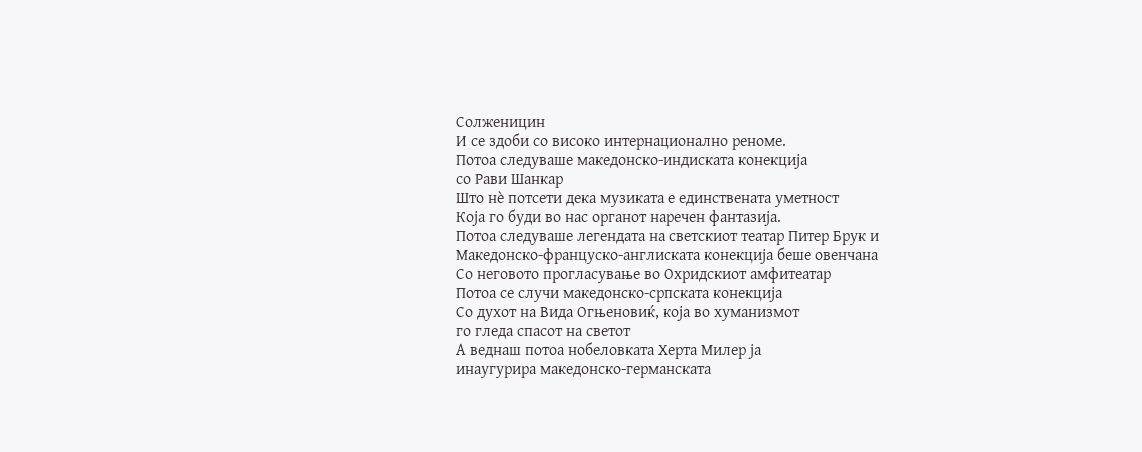Солженицин
И се здоби со високо интернационално реноме.
Потоа следуваше македонско-индиската конекција
со Рави Шанкар
Што нѐ потсети дека музиката е единствената уметност
Која го буди во нас органот наречен фантазија.
Потоа следуваше легендата на светскиот театар Питер Брук и
Македонско-француско-англиската конекција беше овенчана
Со неговото прогласување во Охридскиот амфитеатар
Потоа се случи македонско-српската конекција
Со духот на Вида Огњеновиќ, која во хуманизмот
го гледа спасот на светот
А веднаш потоа нобеловката Херта Милер ја
инаугурира македонско-германската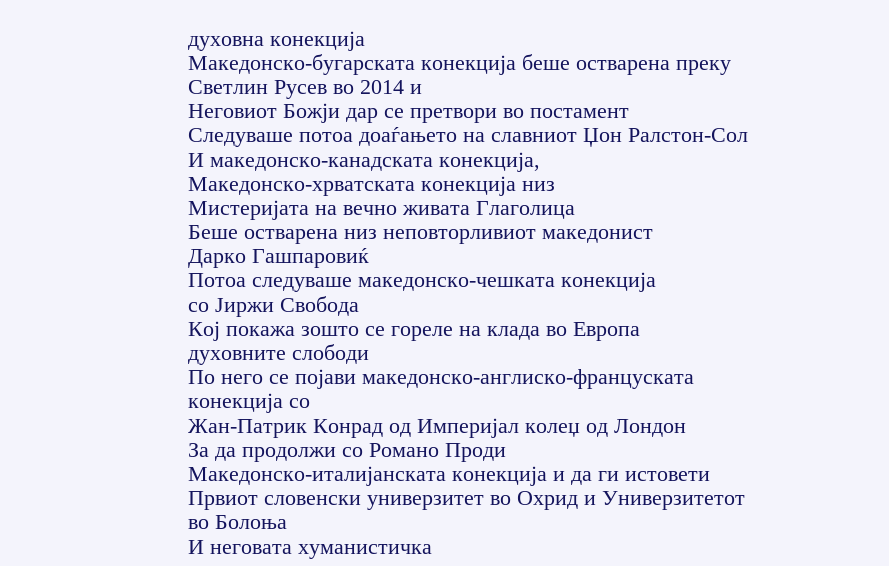духовна конекција
Македонско-бугарската конекција беше остварена преку
Светлин Русев во 2014 и
Неговиот Божји дар се претвори во постамент
Следуваше потоа доаѓањето на славниот Џон Ралстон-Сол
И македонско-канадската конекција,
Македонско-хрватската конекција низ
Мистеријата на вечно живата Глаголица
Беше остварена низ неповторливиот македонист
Дарко Гашпаровиќ
Потоа следуваше македонско-чешката конекција
со Јиржи Свобода
Кој покажа зошто се гореле на клада во Европа
духовните слободи
По него се појави македонско-англиско-француската
конекција со
Жан-Патрик Конрад од Империјал колеџ од Лондон
За да продолжи со Романо Проди
Македонско-италијанската конекција и да ги истовети
Првиот словенски универзитет во Охрид и Универзитетот
во Болоња
И неговата хуманистичка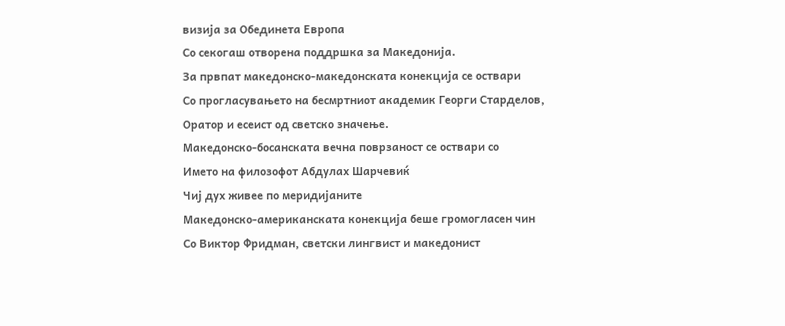визија за Обединета Европа
Со секогаш отворена поддршка за Македонија.
За првпат македонско-македонската конекција се оствари
Со прогласувањето на бесмртниот академик Георги Старделов,
Оратор и есеист од светско значење.
Македонско-босанската вечна поврзаност се оствари со
Името на филозофот Абдулах Шарчевиќ
Чиј дух живее по меридијаните
Македонско-американската конекција беше громогласен чин
Со Виктор Фридман, светски лингвист и македонист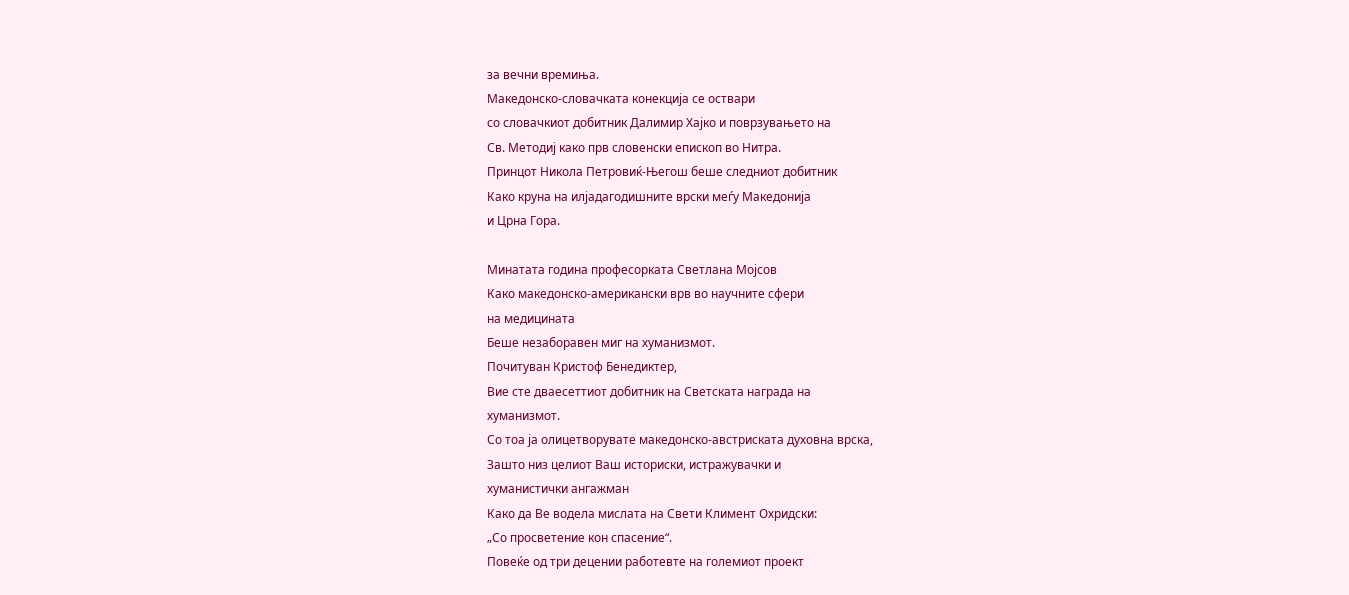за вечни времиња.
Македонско-словачката конекција се оствари
со словачкиот добитник Далимир Хајко и поврзувањето на
Св. Методиј како прв словенски епископ во Нитра.
Принцот Никола Петровиќ-Његош беше следниот добитник
Како круна на илјадагодишните врски меѓу Македонија
и Црна Гора.

Минатата година професорката Светлана Мојсов
Како македонско-американски врв во научните сфери
на медицината
Беше незаборавен миг на хуманизмот.
Почитуван Кристоф Бенедиктер,
Вие сте дваесеттиот добитник на Светската награда на
хуманизмот.
Со тоа ја олицетворувате македонско-австриската духовна врска,
Зашто низ целиот Ваш историски, истражувачки и
хуманистички ангажман
Како да Ве водела мислата на Свети Климент Охридски:
„Со просветение кон спасение“.
Повеќе од три децении работевте на големиот проект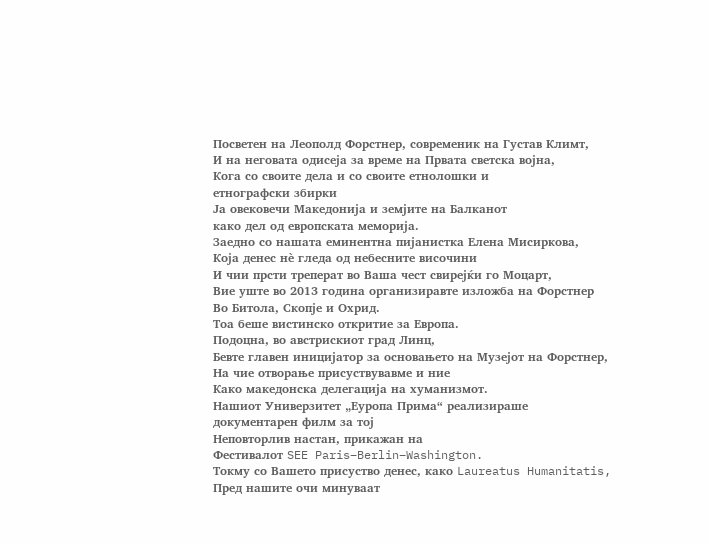Посветен на Леополд Форстнер, современик на Густав Климт,
И на неговата одисеја за време на Првата светска војна,
Кога со своите дела и со своите етнолошки и
етнографски збирки
Ја овековечи Македонија и земјите на Балканот
како дел од европската меморија.
Заедно со нашата еминентна пијанистка Елена Мисиркова,
Која денес нè гледа од небесните височини
И чии прсти треперат во Ваша чест свирејќи го Моцарт,
Вие уште во 2013 година организиравте изложба на Форстнер
Во Битола, Скопје и Охрид.
Тоа беше вистинско откритие за Европа.
Подоцна, во австрискиот град Линц,
Бевте главен иницијатор за основањето на Музејот на Форстнер,
На чие отворање присуствувавме и ние
Како македонска делегација на хуманизмот.
Нашиот Универзитет „Еуропа Прима“ реализираше
документарен филм за тој
Неповторлив настан, прикажан на
Фестивалот SEE Paris–Berlin–Washington.
Токму со Вашето присуство денес, како Laureatus Humanitatis,
Пред нашите очи минуваат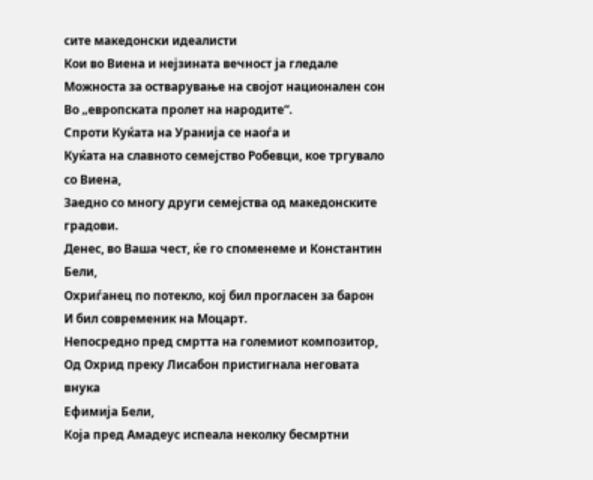сите македонски идеалисти
Кои во Виена и нејзината вечност ја гледале
Можноста за остварување на својот национален сон
Во „европската пролет на народите“.
Спроти Куќата на Уранија се наоѓа и
Куќата на славното семејство Робевци, кое тргувало со Виена,
Заедно со многу други семејства од македонските градови.
Денес, во Ваша чест, ќе го споменеме и Константин Бели,
Охриѓанец по потекло, кој бил прогласен за барон
И бил современик на Моцарт.
Непосредно пред смртта на големиот композитор,
Од Охрид преку Лисабон пристигнала неговата внука
Ефимија Бели,
Која пред Амадеус испеала неколку бесмртни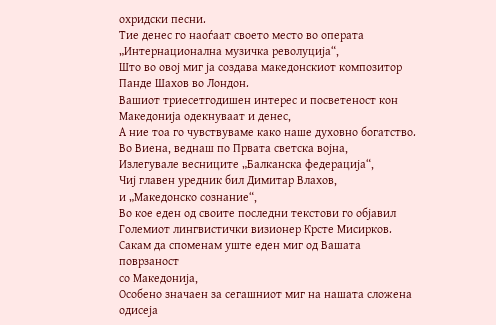охридски песни.
Тие денес го наоѓаат своето место во операта
„Интернационална музичка револуција“,
Што во овој миг ја создава македонскиот композитор
Панде Шахов во Лондон.
Вашиот триесетгодишен интерес и посветеност кон
Македонија одекнуваат и денес,
А ние тоа го чувствуваме како наше духовно богатство.
Во Виена, веднаш по Првата светска војна,
Излегувале весниците „Балканска федерација“,
Чиј главен уредник бил Димитар Влахов,
и „Македонско сознание“,
Во кое еден од своите последни текстови го објавил
Големиот лингвистички визионер Крсте Мисирков.
Сакам да споменам уште еден миг од Вашата поврзаност
со Македонија,
Особено значаен за сегашниот миг на нашата сложена одисеја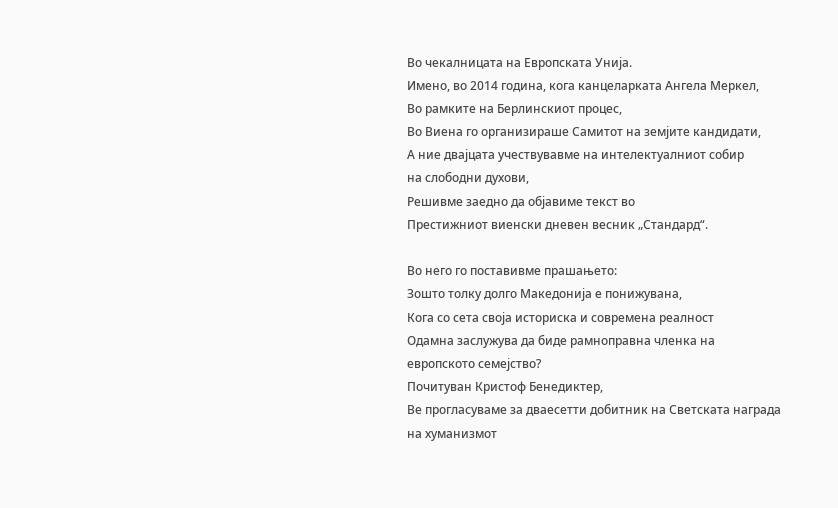Во чекалницата на Европската Унија.
Имено, во 2014 година, кога канцеларката Ангела Меркел,
Во рамките на Берлинскиот процес,
Во Виена го организираше Самитот на земјите кандидати,
А ние двајцата учествувавме на интелектуалниот собир
на слободни духови,
Решивме заедно да објавиме текст во
Престижниот виенски дневен весник „Стандард“.

Во него го поставивме прашањето:
Зошто толку долго Македонија е понижувана,
Кога со сета своја историска и современа реалност
Одамна заслужува да биде рамноправна членка на
европското семејство?
Почитуван Кристоф Бенедиктер,
Ве прогласуваме за дваесетти добитник на Светската награда
на хуманизмот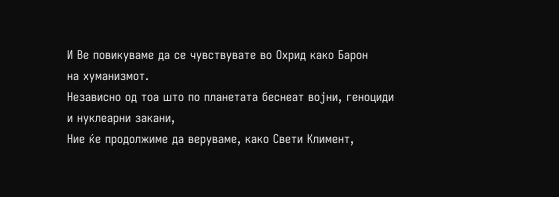И Ве повикуваме да се чувствувате во Охрид како Барон
на хуманизмот.
Независно од тоа што по планетата беснеат војни, геноциди
и нуклеарни закани,
Ние ќе продолжиме да веруваме, како Свети Климент,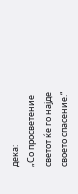дека:
„Со просветение светот ќе го најде своето спасение.“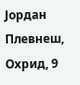Јордан Плевнеш,
Охрид, 9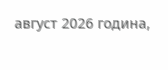август 2026 година,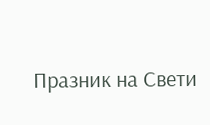Празник на Свети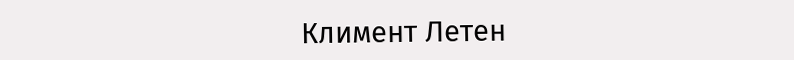Климент Летен